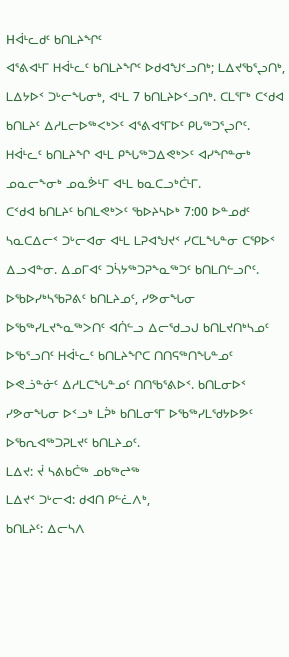Hᐋᒻᓚᑯᑦ ᑲᑎᒪᔨᖏᑦ
ᐊᕐᕕᐊᒻᒥ ᕼᐋᒻᓚᑦ ᑲᑎᒪᔨᖏᑦ ᐅᑯᐊᖑᑉᓗᑎᒃ; ᒪᐃᔪᖃᕐᖢᑎᒃ, ᒪᐃᔭᐅᑉ ᑐᒡᓕᖓᓂᒃ, ᐊᒻᒪ 7 ᑲᑎᒪᔨᐅᑉᓗᑎᒃ. ᑕᒪᕐᒥᒃ ᑕᑉᑯᐊ ᑲᑎᒪᔨᑦ ᐃᓱᒪᓕᐅᖅᐸᒃᐳᑦ ᐊᕐᕕᐊᕐᒥᐅᑦ ᑭᒐᖅᑐᕐᖢᒋᑦ. ᕼᐋᒻᓚᑦ ᑲᑎᒪᔨᖏ ᐊᒻᒪ ᑭᖓᖅᑐᐃᕙᒃᐳᑦ ᐊᓯᖏᓐᓂᒃ ᓄᓇᓕᖕᓂᒃ ᓄᓇᕘᒻᒥ ᐊᒻᒪ ᑲᓇᑕᓗᒃᑖᒻᒥ.
ᑕᑉᑯᐊ ᑲᑎᒪᔨᑦ ᑲᑎᒪᕙᒃᐳᑦ ᖃᐅᔨᓴᐅᒃ 7:00 ᐅᓐᓄᑯᑦ ᓴᓇᑕᐃᓕᑉ ᑐᒡᓕᐊᓂ ᐊᒻᒪ ᒪᕈᐊᖑᔪᑉ ᓯᑕᒪᖓᓐᓂ ᑕᕿᐅᑉ ᐃᓗᐊᓐᓂ. ᐃᓄᒥᐊᑦ ᑐᓵᔭᖅᑐᕈᖕᓇᖅᑐᑦ ᑲᑎᒪᑎᓪᓗᒋᑦ. ᐅᖃᐅᓯᒃᓴᖃᕈᕕᑦ ᑲᑎᒪᔨᓄᑦ, ᓯᕗᓂᖓᓂ ᐅᖃᖅᓯᒪᔪᖕᓇᖅᐳᑎᑦ ᐊᑏᓪᓗ ᐃᓕᖁᓗᒍ ᑲᑎᒪᔪᑎᒃᓴᓄᑦ ᐅᖃᕐᓗᑎᑦ ᕼᐋᒻᓚᑦ ᑲᑎᒪᔨᖏᑕ ᑎᑎᕋᖅᑎᖓᓐᓄᑦ ᐅᕙᓘᓐᓃᑦ ᐃᓱᒪᑕᖓᓐᓄᑦ ᑎᑎᖃᕐᕕᐅᑉ. ᑲᑎᒪᓂᐅᑉ ᓯᕗᓂᖓᓂ ᐅᑉᓗᒃ ᒪᕉᒃ ᑲᑎᒪᓂᕐᒥ ᐅᖃᖅᓯᒪᖁᔭᐅᕗᑦ ᐅᖃᕆᐊᖅᑐᕈᒪᔪᑦ ᑲᑎᒪᔨᓄᑦ.
ᒪᐃᔪ: ᔫ ᓴᕕᑲᑖᖅ ᓄᑲᖅᖠᖅ
ᒪᐃᔪᑉ ᑐᒡᓕᐊ: ᑯᐊᑎ ᑭᓪᓛᐱᒃ,
ᑲᑎᒪᔨᑦ: ᐃᓕᓴᐱ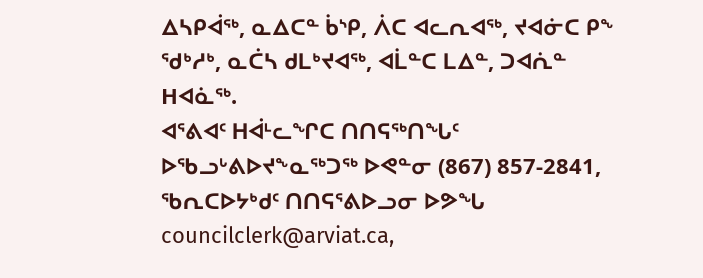ᐃᓴᑭᐋᖅ, ᓇᐃᑕᓐ ᑳᔅᑭ, ᐲᑕ ᐊᓚᕆᐊᖅ, ᔪᐊᓃᑕ ᑭᖕ ᖁᒃᓱᒃ, ᓇᑖᓴ ᑯᒪᒃᔪᐊᖅ, ᐊᒫᓐᑕ ᒪᐃᓐ, ᑐᐊᕇᓐ Hᐊᓈᖅ.
ᐊᕐᕕᐊᑦ ᕼᐋᒻᓚᖏᑕ ᑎᑎᕋᖅᑎᖓᑦ ᐅᖃᓗᒡᕕᐅᔪᖕᓇᖅᑐᖅ ᐅᕙᓐᓂ (867) 857-2841, ᖃᕆᑕᐅᔭᒃᑯᑦ ᑎᑎᕋᕐᕕᐅᓗᓂ ᐅᕗᖓ councilclerk@arviat.ca,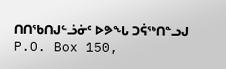ᑎᑎᖃᑎᒍᓪᓘᓃᑦ ᐅᕗᖓ ᑐᕌᖅᑎᓐᓗᒍ P.O. Box 150,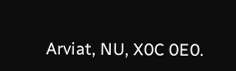Arviat, NU, X0C 0E0.